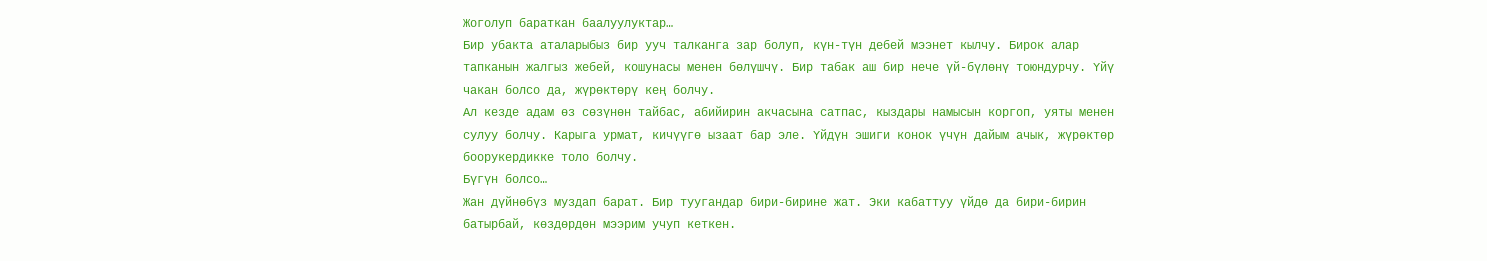Жоголуп бараткан баалуулуктар…
Бир убакта аталарыбыз бир ууч талканга зар болуп, күн-түн дебей мээнет кылчу. Бирок алар тапканын жалгыз жебей, кошунасы менен бөлүшчү. Бир табак аш бир нече үй-бүлөнү тоюндурчу. Үйү чакан болсо да, жүрөктөрү кең болчу.
Ал кезде адам өз сөзүнөн тайбас, абийирин акчасына сатпас, кыздары намысын коргоп, уяты менен сулуу болчу. Карыга урмат, кичүүгө ызаат бар эле. Үйдүн эшиги конок үчүн дайым ачык, жүрөктөр боорукердикке толо болчу.
Бүгүн болсо…
Жан дүйнөбүз муздап барат. Бир туугандар бири-бирине жат. Эки кабаттуу үйдө да бири-бирин батырбай, көздөрдөн мээрим учуп кеткен.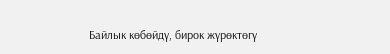Байлык көбөйдү, бирок жүрөктөгү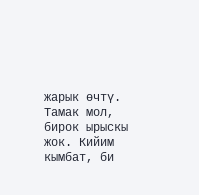жарык өчтү. Тамак мол, бирок ырыскы жок. Кийим кымбат, би